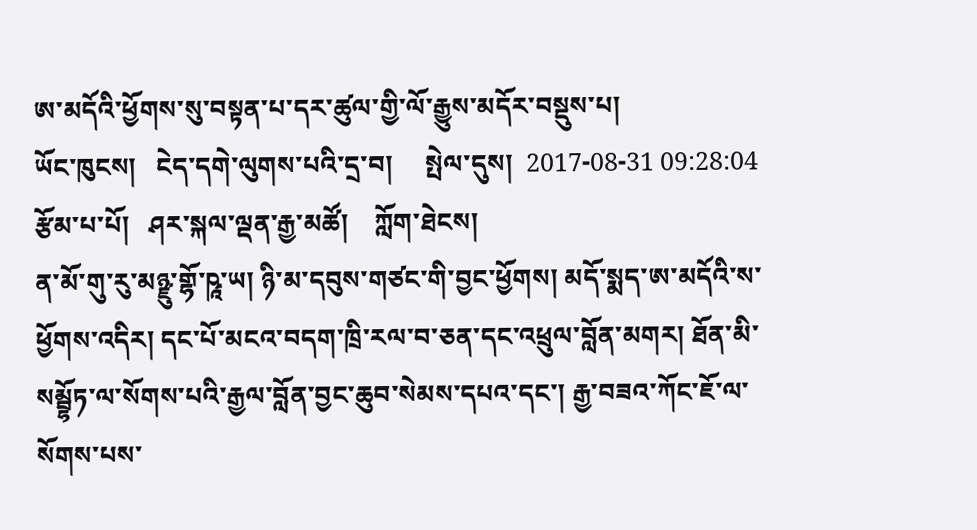ཨ་མདོའི་ཕྱོགས་སུ་བསྟན་པ་དར་ཚུལ་གྱི་ལོ་རྒྱུས་མདོར་བསྡུས་པ།
ཡོང་ཁུངས།   ངེད་དགེ་ལུགས་པའི་དྲ་བ།     སྤེལ་དུས།  2017-08-31 09:28:04     རྩོམ་པ་པོ།   ཤར་སྐལ་ལྡན་རྒྱ་མཚོ།    ཀློག་ཐེངས།
ན་མོ་གུ་རུ་མཉྫུ་གྷོ་ཥཱ་ཡ། ཉི་མ་དབུས་གཙང་གི་བྱང་ཕྱོགས། མདོ་སྨད་ཨ་མདོའི་ས་ཕྱོགས་འདིར། དང་པོ་མངའ་བདག་ཁྲི་རལ་བ་ཅན་དང་འཕྲུལ་བློན་མགར། ཐོན་མི་སམྦྷོཏ་ལ་སོགས་པའི་རྒྱལ་བློན་བྱང་ཆུབ་སེམས་དཔའ་དང་། རྒྱ་བཟའ་ཀོང་ཇོ་ལ་སོགས་པས་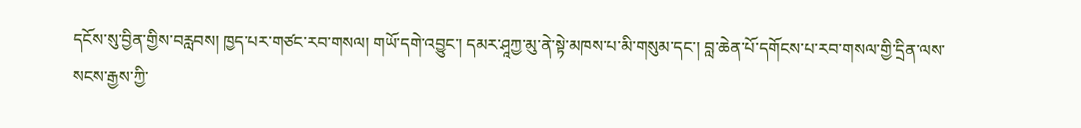དངོས་སུ་བྱིན་གྱིས་བརླབས། ཁྱད་པར་གཙང་རབ་གསལ། གཡོ་དགེ་འབྱུང་། དམར་ཤཱཀྱ་མུ་ནེ་སྟེ་མཁས་པ་མི་གསུམ་དང་། བླ་ཆེན་པོ་དགོངས་པ་རབ་གསལ་གྱི་དྲིན་ལས་སངས་རྒྱས་ཀྱི་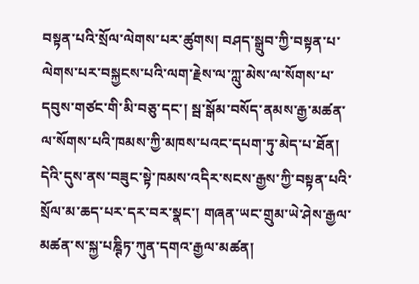བསྟན་པའི་སྲོལ་ལེགས་པར་ཚུགས། བཤད་སྒྲུབ་ཀྱི་བསྟན་པ་ལེགས་པར་བསྐྱངས་པའི་ལག་རྗེས་ལ་ཀླུ་མེས་ལ་སོགས་པ་དབུས་གཙང་གི་མི་བཅུ་དང་། སྦ་སྒོམ་བསོད་ནམས་རྒྱ་མཚན་ལ་སོགས་པའི་ཁམས་ཀྱི་མཁས་པའང་དཔག་ཏུ་མེད་པ་ཐོན། དེའི་དུས་ནས་བཟུང་སྟེ་ཁམས་འདིར་སངས་རྒྱས་ཀྱི་བསྟན་པའི་སྲོལ་མ་ཆད་པར་དར་བར་སྣང་། གཞན་ཡང་གྲུམ་ཡེ་ཤེས་རྒྱལ་མཚན་ས་སྐྱ་པཎྚིཏ་ཀུན་དགའ་རྒྱལ་མཚན།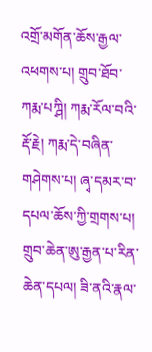འགྲོ་མགོན་ཆོས་རྒྱལ་འཕགས་པ། གྲུབ་ཐོབ་ཀརྨ་པཀྴི། ཀརྨ་རོལ་བའི་རྡོ་རྗེ། ཀརྨ་དེ་བཞིན་གཤེགས་པ། ཞྭ་དམར་བ་དཔལ་ཆོས་ཀྱི་གྲགས་པ། གྲུབ་ཆེན་ཨུ་རྒྱན་པ་རིན་ཆེན་དཔལ། ཟི་ནའི་རྣལ་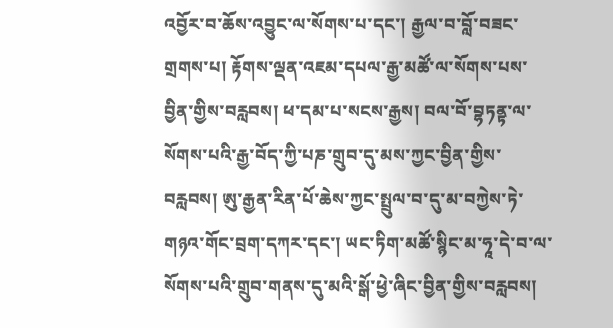འབྱོར་བ་ཆོས་འབྱུང་ལ་སོགས་པ་དང་། རྒྱལ་བ་བློ་བཟང་གྲགས་པ། རྟོགས་ལྡན་འཇམ་དཔལ་རྒྱ་མཚོ་ལ་སོགས་པས་བྱིན་གྱིས་བརླབས། ཕ་དམ་པ་སངས་རྒྱས། བལ་བོ་བྷཏནྟ་ལ་སོགས་པའི་རྒྱ་བོད་ཀྱི་པཎ་གྲུབ་དུ་མས་ཀྱང་བྱིན་གྱིས་བརླབས། ཨུ་རྒྱན་རིན་པོ་ཆེས་ཀྱང་སྤྲུལ་བ་དུ་མ་བཀྱེས་ཏེ་གཉའ་གོང་བྲག་དཀར་དང་། ཡང་ཏིག་མཚོ་སྙིང་མ་ཧཱ་དེ་བ་ལ་སོགས་པའི་གྲུབ་གནས་དུ་མའི་སྒོ་ཕྱེ་ཞིང་བྱིན་གྱིས་བརླབས།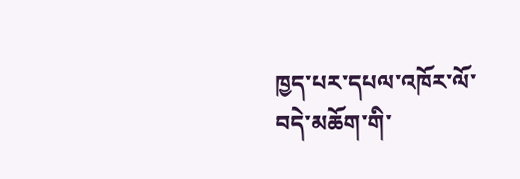ཁྱད་པར་དཔལ་འཁོར་ལོ་བདེ་མཆོག་གི་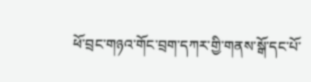ཕོ་བྲང་གཉའ་གོང་བྲག་དཀར་གྱི་གནས་སྒོ་དང་པོ་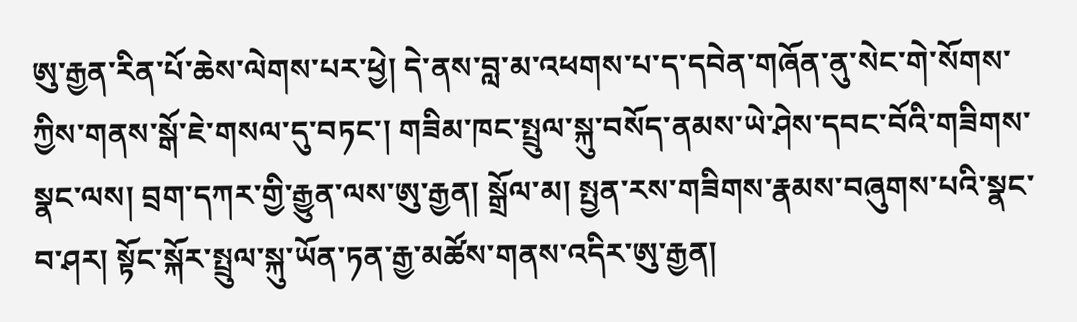ཨུ་རྒྱན་རིན་པོ་ཆེས་ལེགས་པར་ཕྱེ། དེ་ནས་བླ་མ་འཕགས་པ་ད་དབེན་གཞོན་ནུ་སེང་གེ་སོགས་ཀྱིས་གནས་སྒོ་ཇེ་གསལ་དུ་བཏང་། གཟིམ་ཁང་སྤྲུལ་སྐུ་བསོད་ནམས་ཡེ་ཤེས་དབང་བོའི་གཟིགས་སྣང་ལས། བྲག་དཀར་གྱི་རྒྱུན་ལས་ཨུ་རྒྱན། སྒྲོལ་མ། སྤྱན་རས་གཟིགས་རྣམས་བཞུགས་པའི་སྣང་བ་ཤར། སྟོང་སྐོར་སྤྲུལ་སྐུ་ཡོན་ཏན་རྒྱ་མཚོས་གནས་འདིར་ཨུ་རྒྱན།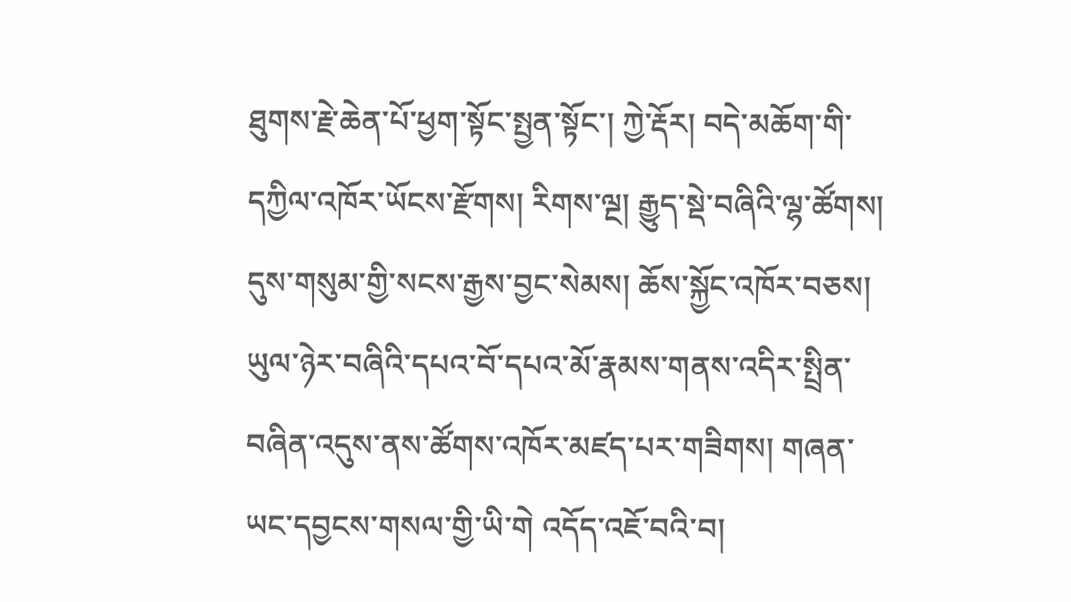ཐུགས་རྗེ་ཆེན་པོ་ཕྱག་སྟོང་སྤྱན་སྟོང་། ཀྱེ་རྡོར། བདེ་མཆོག་གི་དཀྱིལ་འཁོར་ཡོངས་རྫོགས། རིགས་ལྔ། རྒྱུད་སྡེ་བཞིའི་ལྷ་ཚོགས། དུས་གསུམ་གྱི་སངས་རྒྱས་བྱང་སེམས། ཆོས་སྐྱོང་འཁོར་བཅས། ཡུལ་ཉེར་བཞིའི་དཔའ་བོ་དཔའ་མོ་རྣམས་གནས་འདིར་སྤྲིན་བཞིན་འདུས་ནས་ཚོགས་འཁོར་མཛད་པར་གཟིགས། གཞན་ཡང་དབྱངས་གསལ་གྱི་ཡི་གེ འདོད་འཇོ་བའི་བ།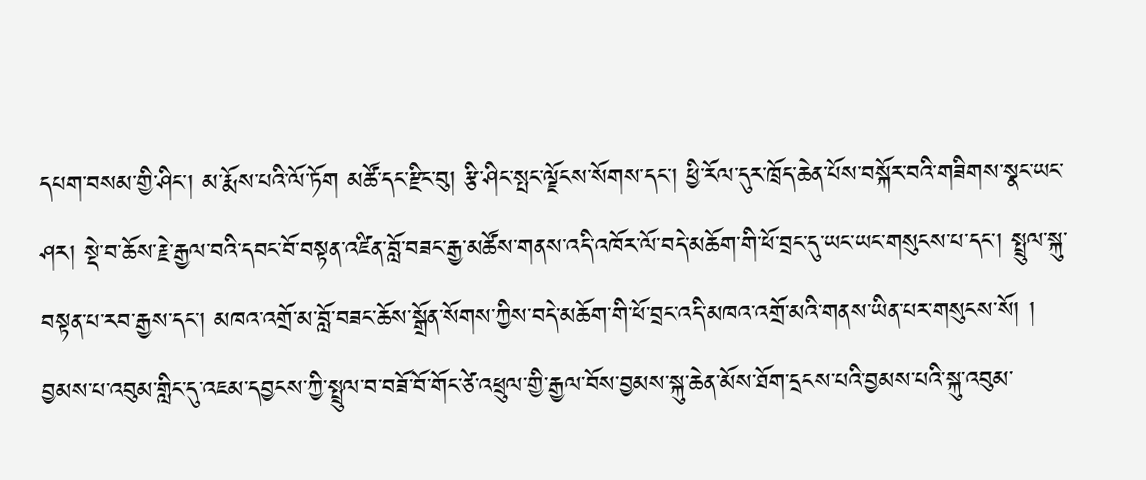དཔག་བསམ་གྱི་ཤིང་། མ་རྨོས་པའི་ལོ་ཏོག མཚོ་དང་རྫིང་བུ། རྩི་ཤིང་སྤང་ལྗོངས་སོགས་དང་། ཕྱི་རོལ་དུར་ཁྲོད་ཆེན་པོས་བསྐོར་བའི་གཟིགས་སྣང་ཡང་ཤར། སྡེ་བ་ཆོས་རྗེ་རྒྱལ་བའི་དབང་བོ་བསྟན་འཛིན་བློ་བཟང་རྒྱ་མཚོས་གནས་འདི་འཁོར་ལོ་བདེ་མཆོག་གི་ཕོ་བྲང་དུ་ཡང་ཡང་གསུངས་པ་དང་། སྤྲུལ་སྐུ་བསྟན་པ་རབ་རྒྱས་དང་། མཁའ་འགྲོ་མ་བློ་བཟང་ཆོས་སྒྲོན་སོགས་ཀྱིས་བདེ་མཆོག་གི་ཕོ་བྲང་འདི་མཁའ་འགྲོ་མའི་གནས་ཡིན་པར་གསུངས་སོ། །
བྱམས་པ་འབུམ་གླིང་དུ་འཇམ་དབྱངས་ཀྱི་སྤྲུལ་བ་བཟོ་བོ་གོང་ཙེ་འཕྲུལ་གྱི་རྒྱལ་བོས་བྱམས་སྐུ་ཆེན་མོས་ཐོག་དྲངས་པའི་བྱམས་པའི་སྐུ་འབུམ་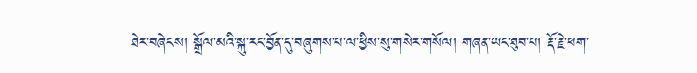ཐེར་བཞེངས། སྒྲོལ་མའི་སྐུ་རང་བྱོན་དུ་བཞུགས་པ་ལ་ཕྱིས་སུ་གསེར་གསོལ། གཞན་ཡང་ཐུབ་པ། རྡོ་རྗེ་ཕག་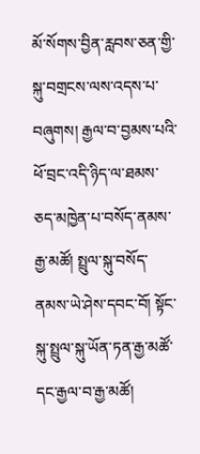མོ་སོགས་བྱིན་རླབས་ཅན་གྱི་སྐུ་བགྲངས་ལས་འདས་པ་བཞུགས། རྒྱལ་བ་བྱམས་པའི་ཕོ་བྲང་འདི་ཉིད་ལ་ཐམས་ཅད་མཁྱེན་པ་བསོད་ནམས་རྒྱ་མཚོ། སྤྲུལ་སྐུ་བསོད་ནམས་ཡེ་ཤེས་དབང་བོ། སྟོང་སྐུ་སྤྲུལ་སྐུ་ཡོན་ཏན་རྒྱ་མཚོ་དང་རྒྱལ་བ་རྒྱ་མཚོ།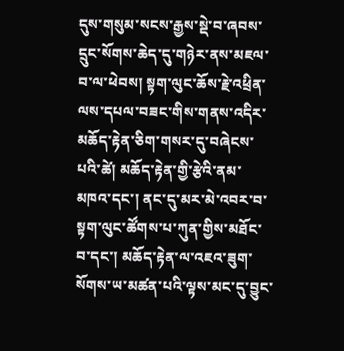དུས་གསུམ་སངས་རྒྱས་སྡེ་བ་ཞབས་དྲུང་སོགས་ཆེད་དུ་གཉེར་ནས་མཇལ་བ་ལ་ཕེབས། སྟག་ལུང་ཆོས་རྗེ་འཕྲིན་ལས་དཔལ་བཟང་གིས་གནས་འདིར་མཆོད་རྟེན་ཅིག་གསར་དུ་བཞེངས་པའི་ཚེ། མཆོད་རྟེན་གྱི་རྩེའི་ནམ་མཁའ་དང་། ནང་དུ་མར་མེ་འབར་བ་སྟག་ལུང་ཚོགས་པ་ཀུན་གྱིས་མཐོང་བ་དང་། མཆོད་རྟེན་ལ་འཇའ་ཟུག་སོགས་ཡ་མཚན་པའི་ལྟས་མང་དུ་བྱུང་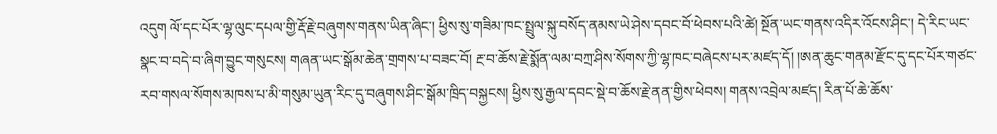འདུག ལོ་དང་པོར་ལྷ་ལུང་དཔལ་གྱི་རྡོ་རྗེ་བཞུགས་གནས་ཡིན་ཞིང་། ཕྱིས་སུ་གཟིམ་ཁང་སྤྲུལ་སྐུ་བསོད་ནམས་ཡེ་ཤེས་དབང་བོ་ཕེབས་པའི་ཚེ། སྔོན་ཡང་གནས་འདིར་འོངས་ཤིང་། དེ་རིང་ཡང་སྣང་བ་བདེ་བ་ཞིག་བྱུང་གསུངས། གཞན་ཡང་སྒོམ་ཆེན་གྲགས་པ་བཟང་བོ། རྔ་བ་ཆོས་རྗེ་སྨོན་ལམ་བཀྲ་ཤིས་སོགས་ཀྱི་ལྷ་ཁང་བཞེངས་པར་མཛད་དོ། །ཨན་ཆུང་གནམ་རྫོང་དུ་དང་པོར་གཙང་རབ་གསལ་སོགས་མཁས་པ་མི་གསུམ་ཡུན་རིང་དུ་བཞུགས་ཤིང་སྒོམ་ཁྲིད་བསྐྱངས། ཕྱིས་སུ་རྒྱལ་དབང་སྡེ་བ་ཆོས་རྗེ་ནན་གྱིས་ཕེབས། གནས་འབྲེལ་མཛད། རིན་པོ་ཆེ་ཆོས་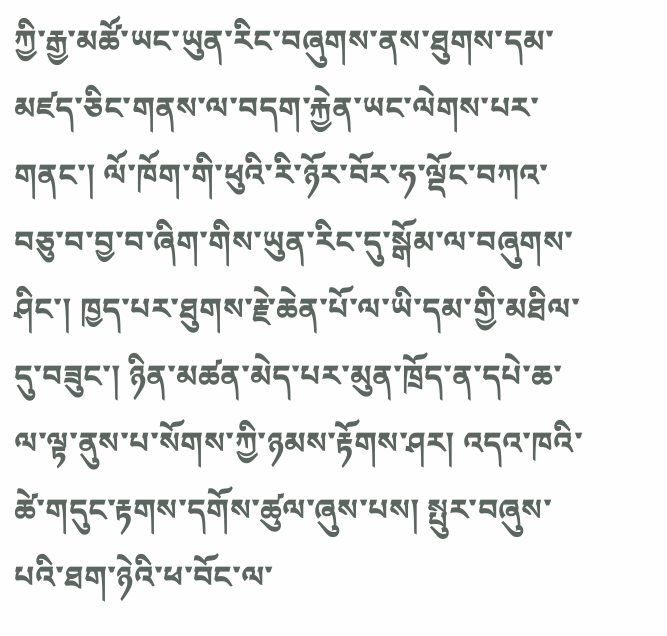ཀྱི་རྒྱ་མཚོ་ཡང་ཡུན་རིང་བཞུགས་ནས་ཐུགས་དམ་མཛད་ཅིང་གནས་ལ་བདག་རྐྱེན་ཡང་ལེགས་པར་གནང་། ལོ་ཁོག་གི་ཕུའི་རི་ཉོར་བོར་ཧ་ལྡོང་བཀའ་བཅུ་བ་བྱ་བ་ཞིག་གིས་ཡུན་རིང་དུ་སྒོམ་ལ་བཞུགས་ཤིང་། ཁྱད་པར་ཐུགས་རྗེ་ཆེན་པོ་ལ་ཡི་དམ་གྱི་མཐིལ་དུ་བཟུང་། ཉིན་མཚན་མེད་པར་མུན་ཁྲོད་ན་དཔེ་ཆ་ལ་ལྟ་ནུས་པ་སོགས་ཀྱི་ཉམས་རྟོགས་ཤར། འདའ་ཁའི་ཚེ་གདུང་རྟགས་དགོས་ཚུལ་ཞུས་པས། སྤུར་བཞུས་པའི་ཐག་ཉེའི་ཕ་བོང་ལ་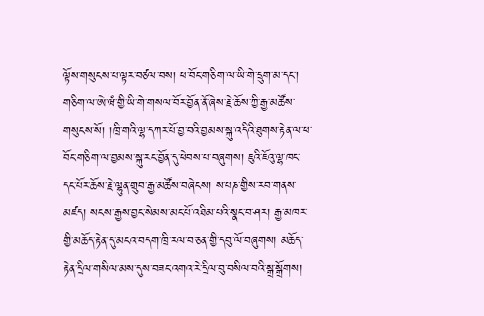ལྟོས་གསུངས་པ་ལྟར་བཙལ་བས། ཕ་བོང་གཅིག་ལ་ཡི་གེ་དྲུག་མ་དང་། གཅིག་ལ་ཨེ་ཝཾ་གྱི་ཡི་གེ་གསལ་བོར་བྱོན་ནོ་ཞེས་རྗེ་ཆོས་ཀྱི་རྒྱ་མཚོས་གསུངས་སོ། །ཁྲི་གའི་ལྷ་དཀར་པོ་བྱ་བའི་བྱམས་སྐུ་འདིའི་ཐུགས་རྟེན་ལ་ཕ་བོང་གཅིག་ལ་བྱམས་སྐུ་རང་བྱོན་དུ་ཕེབས་པ་བཞུགས། ཇུའི་ཇོའུ་ལྷ་ཁང་དང་པོར་ཆོས་རྗེ་ལྷུན་གྲུབ་རྒྱ་མཚོས་བཞེངས། ས་པཎ་གྱིས་རབ་གནས་མཛད། སངས་རྒྱས་བྱང་སེམས་མང་པོ་འཐིམ་པའི་སྣང་བ་ཤར། རྒྱ་མཁར་གྱི་མཆོད་རྟེན་དུ་མངའ་བདག་ཁྲི་རལ་བ་ཅན་གྱི་དབུ་ལོ་བཞུགས། མཆོད་རྟེན་དྲིལ་གསིལ་མས་དུས་བཟང་འགའ་རེ་དྲིལ་བུ་བསིལ་བའི་སྒྲ་སྒྲོགས།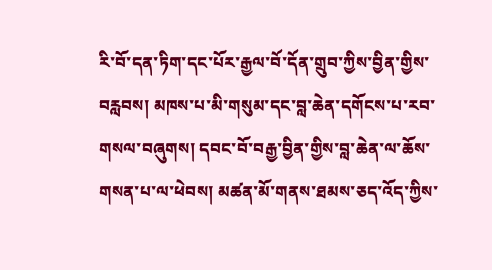རི་བོ་དན་ཏིག་དང་པོར་རྒྱལ་བོ་དོན་གྲུབ་ཀྱིས་བྱིན་གྱིས་བརླབས། མཁས་པ་མི་གསུམ་དང་བླ་ཆེན་དགོངས་པ་རབ་གསལ་བཞུགས། དབང་བོ་བརྒྱ་བྱིན་གྱིས་བླ་ཆེན་ལ་ཆོས་གསན་པ་ལ་ཕེབས། མཚན་མོ་གནས་ཐམས་ཅད་འོད་ཀྱིས་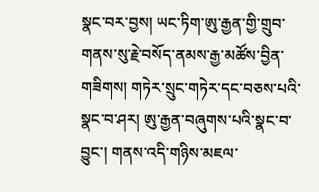སྣང་བར་བྱས། ཡང་ཏིག་ཨུ་རྒྱན་གྱི་གྲུབ་གནས་སུ་རྗེ་བསོད་ནམས་རྒྱ་མཚོས་བྱིན་གཟིགས། གཏེར་སྲུང་གཏེར་དང་བཅས་པའི་སྣང་བ་ཤར། ཨུ་རྒྱན་བཞུགས་པའི་སྣང་བ་བྱུང་། གནས་འདི་གཉིས་མཇལ་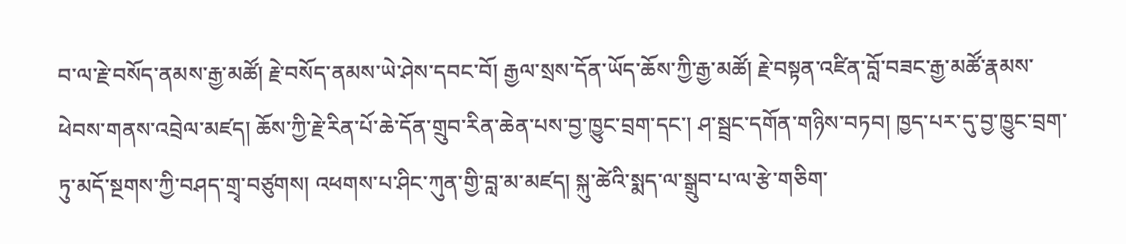བ་ལ་རྗེ་བསོད་ནམས་རྒྱ་མཚོ། རྗེ་བསོད་ནམས་ཡེ་ཤེས་དབང་བོ། རྒྱལ་སྲས་དོན་ཡོད་ཆོས་ཀྱི་རྒྱ་མཚོ། རྗེ་བསྟན་འཛིན་བློ་བཟང་རྒྱ་མཚོ་རྣམས་ཕེབས་གནས་འབྲེལ་མཛད། ཆོས་ཀྱི་རྗེ་རིན་པོ་ཆེ་དོན་གྲུབ་རིན་ཆེན་པས་བྱ་ཁྱུང་བྲག་དང་། ཤ་སྦྲང་དགོན་གཉིས་བཏབ། ཁྱད་པར་དུ་བྱ་ཁྱུང་བྲག་ཏུ་མདོ་སྔགས་ཀྱི་བཤད་གྲྭ་བཙུགས། འཕགས་པ་ཤིང་ཀུན་གྱི་བླ་མ་མཛད། སྐུ་ཚེའི་སྨད་ལ་སྒྲུབ་པ་ལ་རྩེ་གཅིག་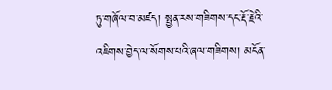ཏུ་གཞོལ་བ་མཛད། སྤྱན་རས་གཟིགས་དང་རྡོ་རྗེའི་འཇིགས་བྱེད་ལ་སོགས་པའི་ཞལ་གཟིགས། མངོན་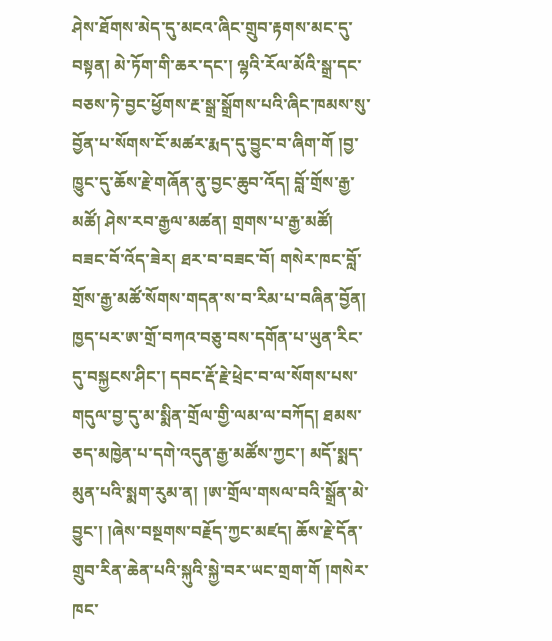ཤེས་ཐོགས་མེད་དུ་མངའ་ཞིང་གྲུབ་རྟགས་མང་དུ་བསྟན། མེ་ཏོག་གི་ཆར་དང་། ལྷའི་རོལ་མོའི་སྒྲ་དང་བཅས་ཏེ་བྱང་ཕྱོགས་རྔ་སྒྲ་སྒྲོགས་པའི་ཞིང་ཁམས་སུ་བྱོན་པ་སོགས་ངོ་མཚར་རྨད་དུ་བྱུང་བ་ཞིག་གོ །བྱ་ཁྱུང་དུ་ཆོས་རྗེ་གཞོན་ནུ་བྱང་ཆུབ་འོད། བློ་གྲོས་རྒྱ་མཚོ། ཤེས་རབ་རྒྱལ་མཚན། གྲགས་པ་རྒྱ་མཚོ། བཟང་བོ་འོད་ཟེར། ཐར་བ་བཟང་བོ། གསེར་ཁང་བློ་གྲོས་རྒྱ་མཚོ་སོགས་གདན་ས་བ་རིམ་པ་བཞིན་བྱོན། ཁྱད་པར་ཨ་གྲོ་བཀའ་བཅུ་བས་དགོན་པ་ཡུན་རིང་དུ་བསྐྱངས་ཤིང་། དབང་རྡོ་རྗེ་ཕྲེང་བ་ལ་སོགས་པས་གདུལ་བྱ་དུ་མ་སྨིན་གྲོལ་གྱི་ལམ་ལ་བཀོད། ཐམས་ཅད་མཁྱེན་པ་དགེ་འདུན་རྒྱ་མཚོས་ཀྱང་། མདོ་སྨད་མུན་པའི་སྨག་རུམ་ན། །ཨ་གྲོལ་གསལ་བའི་སྒྲོན་མེ་བྱུང་། །ཞེས་བསྔགས་བརྗོད་ཀྱང་མཛད། ཆོས་རྗེ་དོན་གྲུབ་རིན་ཆེན་པའི་སྐུའི་སྐྱེ་བར་ཡང་གྲག་གོ །གསེར་ཁང་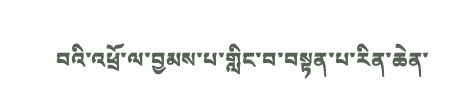བའི་འཕྲོ་ལ་བྱམས་པ་གླིང་བ་བསྟན་པ་རིན་ཆེན་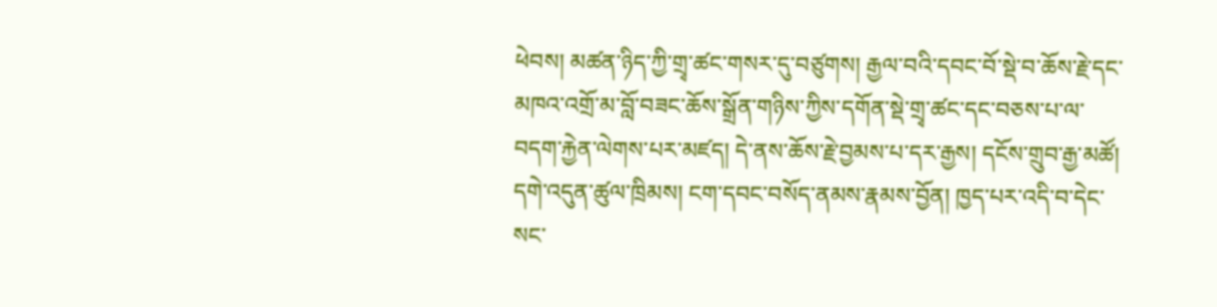ཕེབས། མཚན་ཉིད་ཀྱི་གྲྭ་ཚང་གསར་དུ་བཙུགས། རྒྱལ་བའི་དབང་བོ་སྡེ་བ་ཆོས་རྗེ་དང་མཁའ་འགྲོ་མ་བློ་བཟང་ཆོས་སྒྲོན་གཉིས་ཀྱིས་དགོན་སྡེ་གྲྭ་ཚང་དང་བཅས་པ་ལ་བདག་རྐྱེན་ལེགས་པར་མཛད། དེ་ནས་ཆོས་རྗེ་བྱམས་པ་དར་རྒྱས། དངོས་གྲུབ་རྒྱ་མཚོ། དགེ་འདུན་ཚུལ་ཁྲིམས། ངག་དབང་བསོད་ནམས་རྣམས་བྱོན། ཁྱད་པར་འདི་བ་དེང་སང་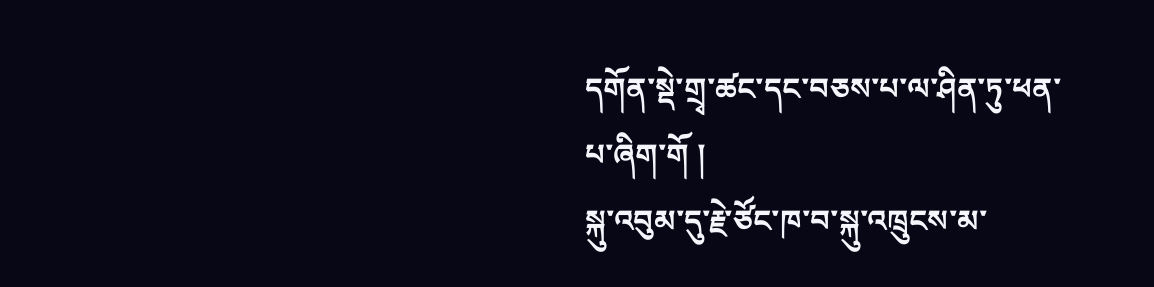དགོན་སྡེ་གྲྭ་ཚང་དང་བཅས་པ་ལ་ཤིན་ཏུ་ཕན་པ་ཞིག་གོ །
སྐུ་འབུམ་དུ་རྗེ་ཙོང་ཁ་བ་སྐུ་འཁྲུངས་མ་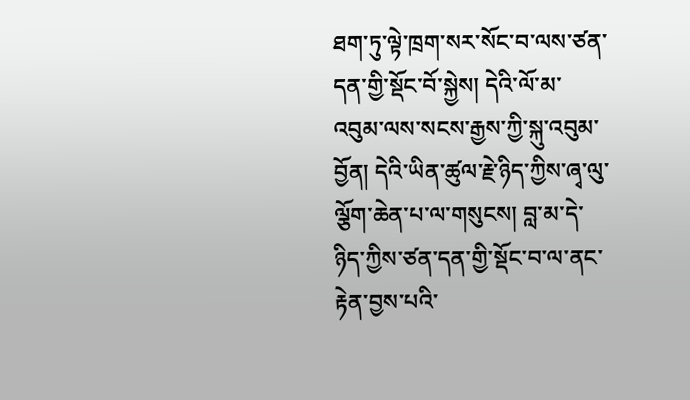ཐག་ཏུ་ལྟེ་ཁྲག་སར་སོང་བ་ལས་ཙན་དན་གྱི་སྡོང་བོ་སྐྱེས། དེའི་ལོ་མ་འབུམ་ལས་སངས་རྒྱས་ཀྱི་སྐུ་འབུམ་བྱོན། དེའི་ཡིན་ཚུལ་རྗེ་ཉིད་ཀྱིས་ཞྭ་ལུ་ལྕོག་ཆེན་པ་ལ་གསུངས། བླ་མ་དེ་ཉིད་ཀྱིས་ཙན་དན་གྱི་སྡོང་བ་ལ་ནང་རྟེན་བྱས་པའི་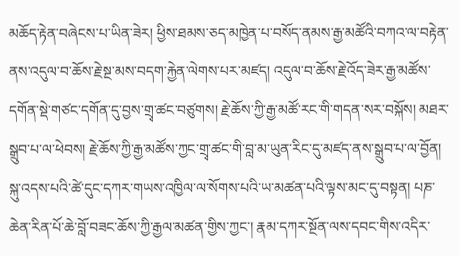མཆོད་རྟེན་བཞེངས་པ་ཡིན་ཟེར། ཕྱིས་ཐམས་ཅད་མཁྱེན་པ་བསོད་ནམས་རྒྱ་མཚོའི་བཀའ་ལ་བརྟེན་ནས་འདུལ་བ་ཆོས་རྗེ་སྔ་མས་བདག་རྐྱེན་ལེགས་པར་མཛད། འདུལ་བ་ཆོས་རྗེ་འོད་ཟེར་རྒྱ་མཚོས་དགོན་སྡེ་གཙང་དགོན་དུ་བྱས་གྲྭ་ཚང་བཙུགས། རྗེ་ཆོས་ཀྱི་རྒྱ་མཚོ་རང་གི་གདན་སར་བསྐོས། མཐར་སྒྲུབ་པ་ལ་ཕེབས། རྗེ་ཆོས་ཀྱི་རྒྱ་མཚོས་ཀྱང་གྲྭ་ཚང་གི་བླ་མ་ཡུན་རིང་དུ་མཛད་ནས་སྒྲུབ་པ་ལ་བྱོན། སྐུ་འདས་པའི་ཚེ་དུང་དཀར་གཡས་འཁྱིལ་ལ་སོགས་པའི་ཡ་མཚན་པའི་ལྟས་མང་དུ་བསྟན། པཎ་ཆེན་རིན་པོ་ཆེ་བློ་བཟང་ཆོས་ཀྱི་རྒྱལ་མཚན་གྱིས་ཀྱང་། རྣམ་དཀར་སྔོན་ལས་དབང་གིས་འདིར་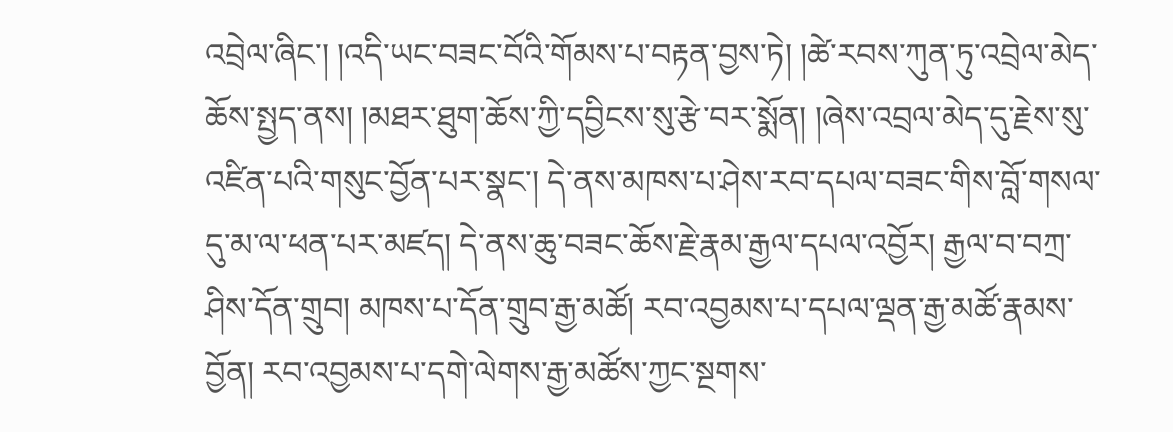འབྲེལ་ཞིང་། །འདི་ཡང་བཟང་བོའི་གོམས་པ་བརྟན་བྱས་ཏེ། །ཚེ་རབས་ཀུན་ཏུ་འབྲེལ་མེད་ཆོས་སྤྱད་ནས། །མཐར་ཐུག་ཆོས་ཀྱི་དབྱིངས་སུ་རྩེ་བར་སྨོན། །ཞེས་འབྲལ་མེད་དུ་རྗེས་སུ་འཛིན་པའི་གསུང་བྱོན་པར་སྣང་། དེ་ནས་མཁས་པ་ཤེས་རབ་དཔལ་བཟང་གིས་བློ་གསལ་དུ་མ་ལ་ཕན་པར་མཛད། དེ་ནས་ཆུ་བཟང་ཆོས་རྗེ་རྣམ་རྒྱལ་དཔལ་འབྱོར། རྒྱལ་བ་བཀྲ་ཤིས་དོན་གྲུབ། མཁས་པ་དོན་གྲུབ་རྒྱ་མཚོ། རབ་འབྱམས་པ་དཔལ་ལྡན་རྒྱ་མཚོ་རྣམས་བྱོན། རབ་འབྱམས་པ་དགེ་ལེགས་རྒྱ་མཚོས་ཀྱང་སྔགས་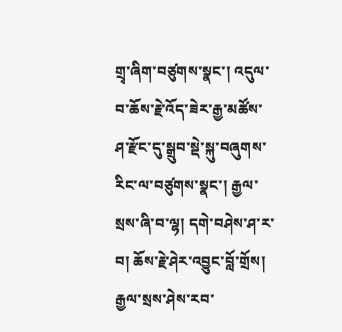གྲྭ་ཞིག་བཙུགས་སྣང་། འདུལ་བ་ཆོས་རྗེ་འོད་ཟེར་རྒྱ་མཚོས་ཤ་རྫོང་དུ་སྒྲུབ་སྡེ་སྐུ་བཞུགས་རིང་ལ་བཙུགས་སྣང་། རྒྱལ་སྲས་ཞི་བ་ལྷ། དགེ་བཤེས་ཤ་ར་བ། ཆོས་རྗེ་ཤེར་འབྱུང་བློ་གྲོས། རྒྱལ་སྲས་ཤེས་རབ་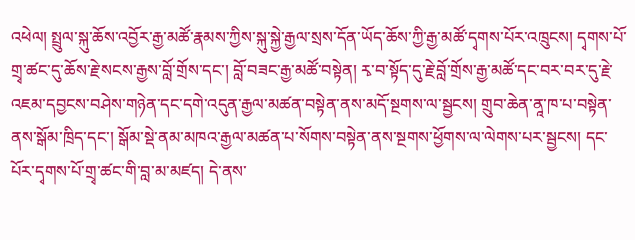འཕེལ། སྤྲུལ་སྐུ་ཆོས་འབྱོར་རྒྱ་མཚོ་རྣམས་ཀྱིས་སྐུ་སྐྱེ་རྒྱལ་སྲས་དོན་ཡོད་ཆོས་ཀྱི་རྒྱ་མཚོ་དྭགས་པོར་འཁྲུངས། དྭགས་པོ་གྲྭ་ཚང་དུ་ཆོས་རྗེ་སངས་རྒྱས་བློ་གྲོས་དང་། བློ་བཟང་རྒྱ་མཚོ་བསྟེན། རྭ་བ་སྟོད་དུ་རྗེ་བློ་གྲོས་རྒྱ་མཚོ་དང་བར་བར་དུ་རྗེ་འཇམ་དབྱངས་བཤེས་གཉེན་དང་དགེ་འདུན་རྒྱལ་མཚན་བསྟེན་ནས་མདོ་སྔགས་ལ་སྦྱངས། གྲུབ་ཆེན་ནཱ་ཁ་པ་བསྟེན་ནས་སྒོམ་ཁྲིད་དང་། སྒོམ་སྡེ་ནམ་མཁའ་རྒྱལ་མཚན་པ་སོགས་བསྟེན་ནས་སྔགས་ཕྱོགས་ལ་ལེགས་པར་སྦྱངས། དང་པོར་དྭགས་པོ་གྲྭ་ཚང་གི་བླ་མ་མཛད། དེ་ནས་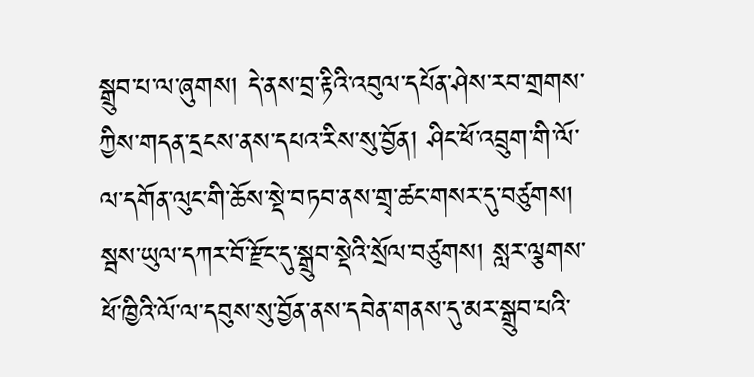སྒྲུབ་པ་ལ་ཞུགས། དེ་ནས་བྲ་རྟིའི་འབུལ་དཔོན་ཤེས་རབ་གྲགས་ཀྱིས་གདན་དྲངས་ནས་དཔའ་རིས་སུ་བྱོན། ཤིང་ཕོ་འབྲུག་གི་ལོ་ལ་དགོན་ལུང་གི་ཆོས་སྡེ་བཏབ་ནས་གྲྭ་ཚང་གསར་དུ་བཙུགས། སྦས་ཡུལ་དཀར་བོ་རྫོང་དུ་སྒྲུབ་སྡེའི་སྲོལ་བཙུགས། སླར་ལྕགས་ཕོ་ཁྱིའི་ལོ་ལ་དབུས་སུ་བྱོན་ནས་དབེན་གནས་དུ་མར་སྒྲུབ་པའི་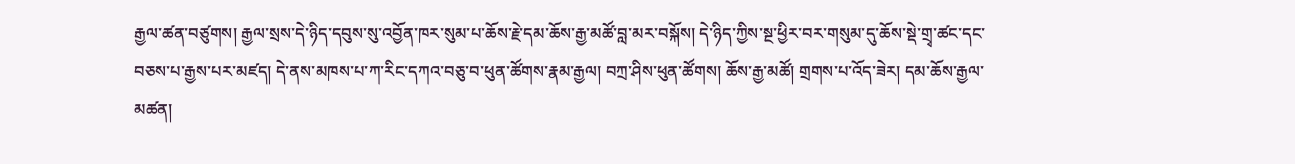རྒྱལ་ཚན་བཙུགས། རྒྱལ་སྲས་དེ་ཉིད་དབུས་སུ་འབྱོན་ཁར་སུམ་པ་ཆོས་རྗེ་དམ་ཆོས་རྒྱ་མཚོ་བླ་མར་བསྐོས། དེ་ཉིད་ཀྱིས་སྔ་ཕྱིར་བར་གསུམ་དུ་ཆོས་སྡེ་གྲྭ་ཚང་དང་བཅས་པ་རྒྱས་པར་མཛད། དེ་ནས་མཁས་པ་ཀ་རིང་དཀའ་བཅུ་བ་ཕུན་ཚོགས་རྣམ་རྒྱལ། བཀྲ་ཤིས་ཕུན་ཚོགས། ཆོས་རྒྱ་མཚོ། གྲགས་པ་འོད་ཟེར། དམ་ཆོས་རྒྱལ་མཚན།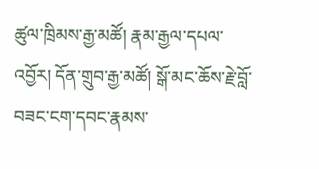ཚུལ་ཁྲིམས་རྒྱ་མཚོ། རྣམ་རྒྱལ་དཔལ་འབྱོར། དོན་གྲུབ་རྒྱ་མཚོ། སྒོ་མང་ཆོས་རྗེ་བློ་བཟང་ངག་དབང་རྣམས་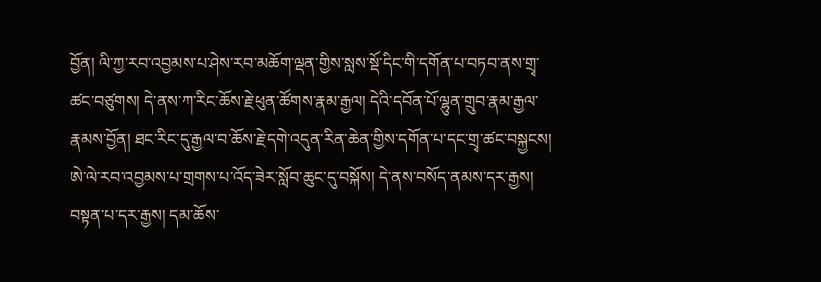བྱོན། ལི་ཀྱ་རབ་འབྱམས་པ་ཤེས་རབ་མཆོག་ལྡན་གྱིས་སླས་སྡོ་དིང་གི་དགོན་པ་བཏབ་ནས་གྲྭ་ཚང་བཙུགས། དེ་ནས་ཀ་རིང་ཆོས་རྗེ་ཕུན་ཚོགས་རྣམ་རྒྱལ། དེའི་དབོན་པོ་ལྷུན་གྲུབ་རྣམ་རྒྱལ་རྣམས་བྱོན། ཐང་རིང་དུ་རྒྱལ་བ་ཆོས་རྗེ་དགེ་འདུན་རིན་ཆེན་གྱིས་དགོན་པ་དང་གྲྭ་ཚང་བསྐྱངས། ཨེ་ལེ་རབ་འབྱམས་པ་གྲགས་པ་འོད་ཟེར་སློབ་ཆུང་དུ་བསྐོས། དེ་ནས་བསོད་ནམས་དར་རྒྱས། བསྟན་པ་དར་རྒྱས། དམ་ཆོས་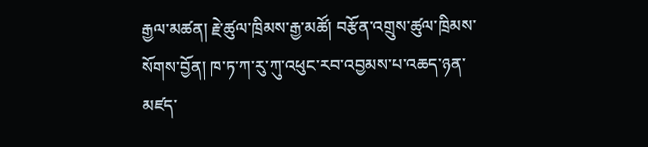རྒྱལ་མཚན། རྗེ་ཚུལ་ཁྲིམས་རྒྱ་མཚོ། བརྩོན་འགྲུས་ཚུལ་ཁྲིམས་སོགས་བྱོན། ཁ་ཏ་ཀ་རུ་ཀུ་འཕུང་རབ་འབྱམས་པ་འཆད་ཉན་མཛད་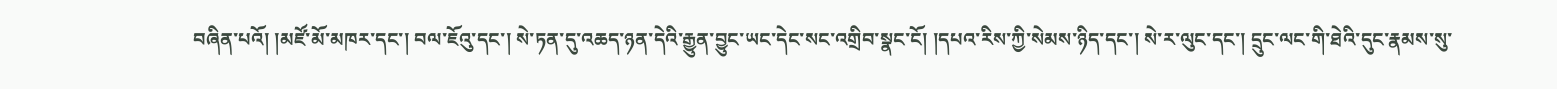བཞིན་པའོ། །མཛོ་མོ་མཁར་དང་། བལ་ཇོའུ་དང་། སེ་ཏན་དུ་འཆད་ཉན་དེའི་རྒྱུན་བྱུང་ཡང་དེང་སང་འགྲིབ་སྣང་ངོ། །དཔའ་རིས་ཀྱི་སེམས་ཉིད་དང་། སེ་ར་ལུང་དང་། དྲུང་ལང་གི་ཐེའི་དུང་རྣམས་སུ་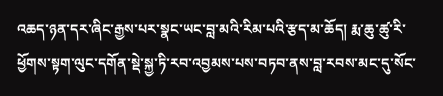འཆད་ཉན་དར་ཞིང་རྒྱས་པར་སྣང་ཡང་བླ་མའི་རིམ་པའི་རྩད་མ་ཆོད། རྨ་ཆུ་ཚུ་རི་ཕྱོགས་སྟག་ལུང་དགོན་སྡེ་སྐྱ་ཏི་རབ་འབྱམས་པས་བཏབ་ནས་བླ་རབས་མང་དུ་སོང་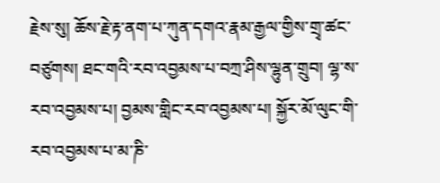རྗེས་སུ། ཆོས་རྗེ་རྟ་ནག་པ་ཀུན་དགའ་རྣམ་རྒྱལ་གྱིས་གྲྭ་ཚང་བཙུགས། ཐང་གའི་རབ་འབྱམས་པ་བཀྲ་ཤིས་ལྷུན་གྲུབ། ལྷ་ས་རབ་འབྱམས་པ། བྱམས་གླིང་རབ་འབྱམས་པ། སྐྱོར་མོ་ལུང་གི་རབ་འབྱམས་པ་མ་ཎི་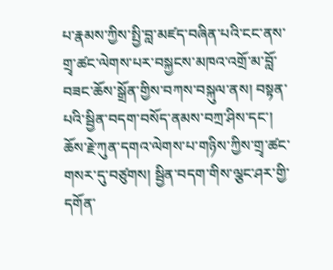པ་རྣམས་ཀྱིས་སྤྱི་བླ་མཛད་བཞིན་པའི་ངང་ནས་གྲྭ་ཚང་ལེགས་པར་བསྐྱངས་མཁའ་འགྲོ་མ་བློ་བཟང་ཆོས་སྒྲོན་གྱིས་བཀས་བསྐུལ་ནས། བསྟན་པའི་སྦྱིན་བདག་བསོད་ནམས་བཀྲ་ཤིས་དང་། ཆོས་རྗེ་ཀུན་དགའ་ལེགས་པ་གཉིས་ཀྱིས་གྲྭ་ཚང་གསར་དུ་བཙུགས། སྦྱིན་བདག་གིས་ལྕང་ཤར་གྱི་དགོན་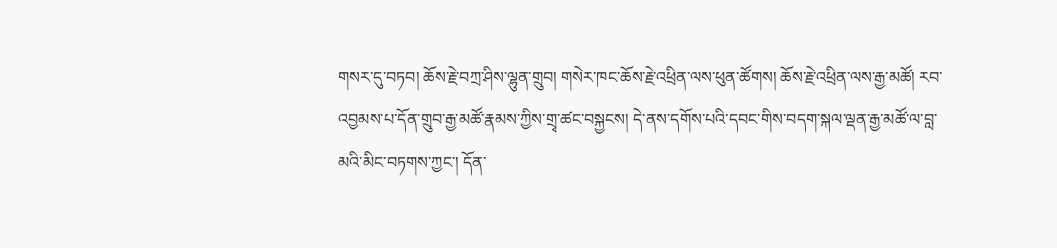གསར་དུ་བཏབ། ཆོས་རྗེ་བཀྲ་ཤིས་ལྷུན་གྲུབ། གསེར་ཁང་ཆོས་རྗེ་འཕྲིན་ལས་ཕུན་ཚོགས། ཆོས་རྗེ་འཕྲིན་ལས་རྒྱ་མཚོ། རབ་འབྱམས་པ་དོན་གྲུབ་རྒྱ་མཚོ་རྣམས་ཀྱིས་གྲྭ་ཚང་བསྐྱངས། དེ་ནས་དགོས་པའི་དབང་གིས་བདག་སྐལ་ལྡན་རྒྱ་མཚོ་ལ་བླ་མའི་མིང་བཏགས་ཀྱང་། དོན་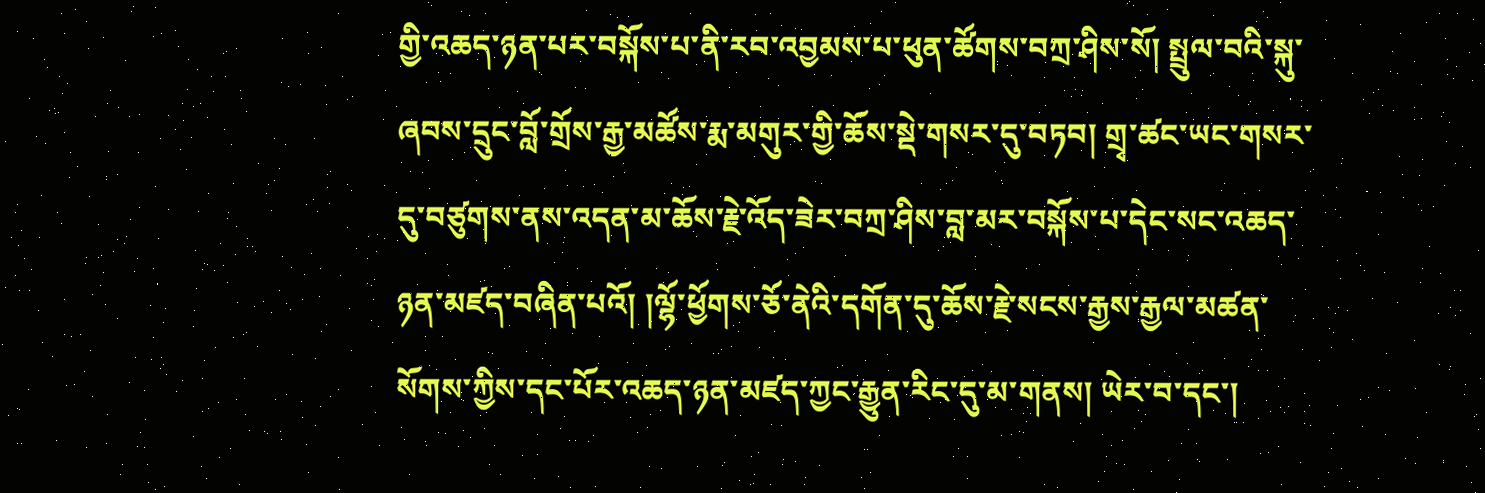གྱི་འཆད་ཉན་པར་བསྐོས་པ་ནི་རབ་འབྱམས་པ་ཕུན་ཚོགས་བཀྲ་ཤིས་སོ། སྤྲུལ་བའི་སྐུ་ཞབས་དྲུང་བློ་གྲོས་རྒྱ་མཚོས་རྨ་མགུར་གྱི་ཆོས་སྡེ་གསར་དུ་བཏབ། གྲྭ་ཚང་ཡང་གསར་དུ་བཙུགས་ནས་འདན་མ་ཆོས་རྗེ་འོད་ཟེར་བཀྲ་ཤིས་བླ་མར་བསྐོས་པ་དེང་སང་འཆད་ཉན་མཛད་བཞིན་པའོ། །ལྷོ་ཕྱོགས་ཅོ་ནེའི་དགོན་དུ་ཆོས་རྗེ་སངས་རྒྱས་རྒྱལ་མཚན་སོགས་ཀྱིས་དང་པོར་འཆད་ཉན་མཛད་ཀྱང་རྒྱུན་རིང་དུ་མ་གནས། ཡེར་བ་དང་།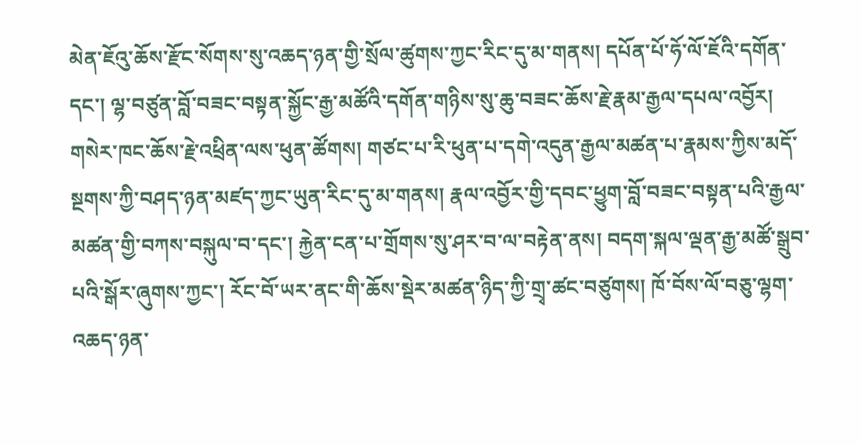མེན་ཇོའུ་ཆོས་རྫོང་སོགས་སུ་འཆད་ཉན་གྱི་སྲོལ་ཚུགས་ཀྱང་རིང་དུ་མ་གནས། དཔོན་པོ་ཧོ་ལོ་ཇོའི་དགོན་དང་། ལྷ་བཙུན་བློ་བཟང་བསྟན་སྐྱོང་རྒྱ་མཚོའི་དགོན་གཉིས་སུ་ཆུ་བཟང་ཆོས་རྗེ་རྣམ་རྒྱལ་དཔལ་འབྱོར། གསེར་ཁང་ཆོས་རྗེ་འཕྲིན་ལས་ཕུན་ཚོགས། གཙང་པ་རི་ཕུན་པ་དགེ་འདུན་རྒྱལ་མཚན་པ་རྣམས་ཀྱིས་མདོ་སྔགས་ཀྱི་བཤད་ཉན་མཛད་ཀྱང་ཡུན་རིང་དུ་མ་གནས། རྣལ་འབྱོར་གྱི་དབང་ཕྱུག་བློ་བཟང་བསྟན་པའི་རྒྱལ་མཚན་གྱི་བཀས་བསྐུལ་བ་དང་། རྐྱེན་ངན་པ་གྲོགས་སུ་ཤར་བ་ལ་བརྟེན་ནས། བདག་སྐལ་ལྡན་རྒྱ་མཚོ་སྒྲུབ་པའི་སྒོར་ཞུགས་ཀྱང་། རོང་བོ་ཡར་ནང་གི་ཆོས་སྡེར་མཚན་ཉིད་ཀྱི་གྲྭ་ཚང་བཙུགས། ཁོ་བོས་ལོ་བཅུ་ལྷག་འཆད་ཉན་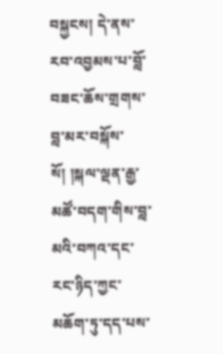བསྐྱངས། དེ་ནས་རབ་འབྱམས་པ་བློ་བཟང་ཆོས་གྲགས་བླ་མར་བསྐོས་སོ། །སྐལ་ལྡན་རྒྱ་མཚོ་བདག་གིས་བླ་མའི་བཀའ་དང་རང་ཉིད་ཀྱང་མཆོག་ཏུ་དད་པས་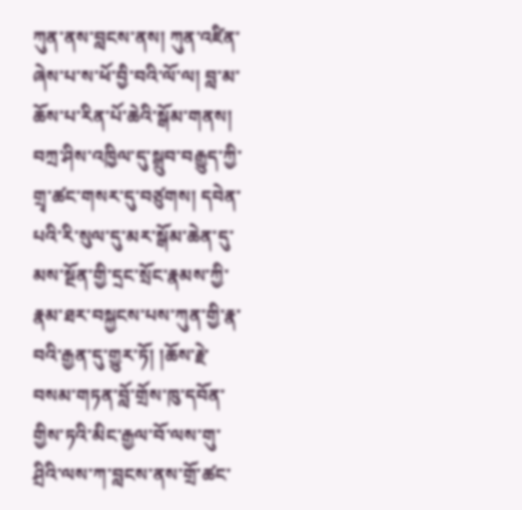ཀུན་ནས་བླངས་ནས། ཀུན་འཛིན་ཞེས་པ་ས་ཕོ་བྱི་བའི་ལོ་ལ། བླ་མ་ཆོས་པ་རིན་པོ་ཆེའི་སྒོམ་གནས། བཀྲ་ཤིས་འཁྱིལ་དུ་སྒྲུབ་བརྒྱུད་ཀྱི་གྲྭ་ཚང་གསར་དུ་བཙུགས། དབེན་པའི་རི་སུལ་དུ་མར་སྒོམ་ཆེན་དུ་མས་སྔོན་གྱི་དྲང་སྲོང་རྣམས་ཀྱི་རྣམ་ཐར་བསྐྱངས་པས་ཀུན་གྱི་རྣ་བའི་རྒྱན་དུ་གྱུར་ཏོ། །ཆོས་རྗེ་བསམ་གཏན་བློ་གྲོས་ཁུ་དབོན་གྱིས་ཏའི་མིང་རྒྱལ་བོ་ལས་གུ་ཤྲིའི་ལས་ཀ་བླངས་ནས་གྲོ་ཚང་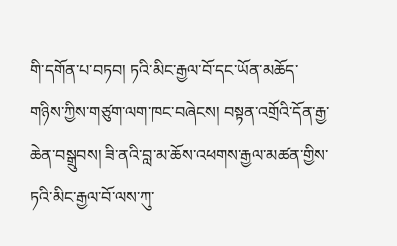གི་དགོན་པ་བཏབ། ཏའི་མིང་རྒྱལ་བོ་དང་ཡོན་མཆོད་གཉིས་ཀྱིས་གཙུག་ལག་ཁང་བཞེངས། བསྟན་འགྲོའི་དོན་རྒྱ་ཆེན་བསྒྲུབས། ཟི་ནའི་བླ་མ་ཆོས་འཕགས་རྒྱལ་མཚན་གྱིས་ཏའི་མིང་རྒྱལ་བོ་ལས་ཀུ་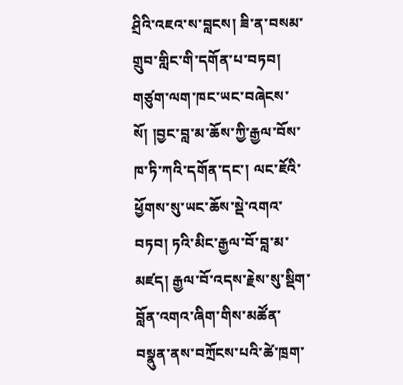ཤྲིའི་འཇའ་ས་བླངས། ཟི་ན་བསམ་གྲུབ་གླིང་གི་དགོན་པ་བཏབ། གཙུག་ལག་ཁང་ཡང་བཞེངས་སོ། །བྱང་བླ་མ་ཆོས་ཀྱི་རྒྱལ་བོས་ཁ་ཏི་ཀའི་དགོན་དང་། ལང་ཇོའི་ཕྱོགས་སུ་ཡང་ཆོས་སྡེ་འགའ་བཏབ། ཏའི་མིང་རྒྱལ་བོ་བླ་མ་མཛད། རྒྱལ་བོ་འདས་རྗེས་སུ་སྡིག་བློན་འགའ་ཞིག་གིས་མཚོན་བསྣུན་ནས་བཀྲོངས་པའི་ཚེ་ཁྲག་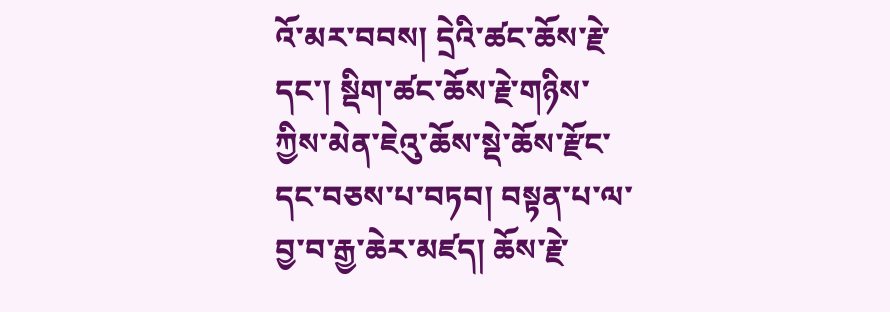འོ་མར་བབས། དྲེའི་ཚང་ཆོས་རྗེ་དང་། སྡིག་ཚང་ཆོས་རྗེ་གཉིས་ཀྱིས་མེན་ཇེའུ་ཆོས་སྡེ་ཆོས་རྫོང་དང་བཅས་པ་བཏབ། བསྟན་པ་ལ་བྱ་བ་རྒྱ་ཆེར་མཛད། ཆོས་རྗེ་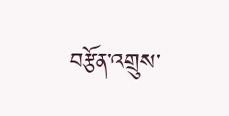བརྩོན་འགྲུས་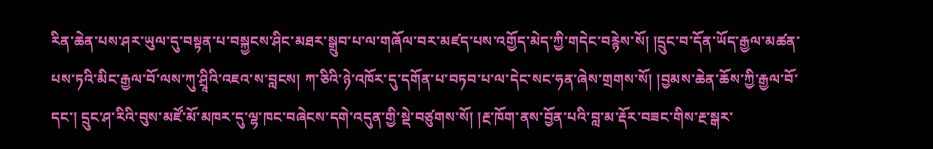རིན་ཆེན་པས་ཤར་ཡུལ་དུ་བསྟན་པ་བསྐྱངས་ཤིང་མཐར་སྒྲུབ་པ་ལ་གཞོལ་བར་མཛད་པས་འགྱོད་མེད་ཀྱི་གདེང་བརྙེས་སོ། །དྲུང་བ་དོན་ཡོད་རྒྱལ་མཚན་པས་ཏའི་མིང་རྒྱལ་བོ་ལས་ཀུ་ཤྲཱིའི་འཇའ་ས་བླངས། ཀ་ཅིའི་ཉེ་འཁོར་དུ་དགོན་པ་བཏབ་པ་ལ་དེང་སང་ཧན་ཞེས་གྲགས་སོ། །བྱམས་ཆེན་ཆོས་ཀྱི་རྒྱལ་བོ་དང་། དྲུང་ཤ་རིའི་བུས་མཛོ་མོ་མཁར་དུ་ལྷ་ཁང་བཞེངས་དགེ་འདུན་གྱི་སྡེ་བཙུགས་སོ། །རྔ་ཁོག་ནས་བྱོན་པའི་བླ་མ་རྡོར་བཟང་གིས་རྔ་སྒར་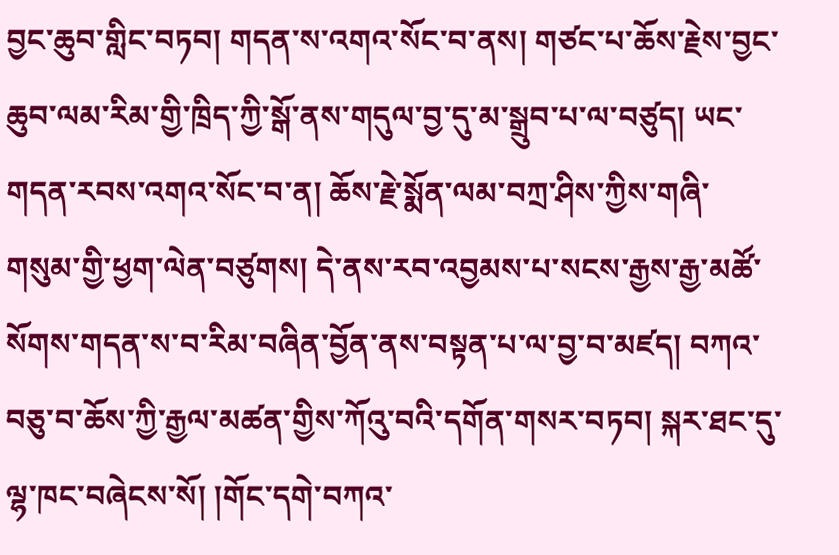བྱང་ཆུབ་གླིང་བཏབ། གདན་ས་འགའ་སོང་བ་ནས། གཙང་པ་ཆོས་རྗེས་བྱང་ཆུབ་ལམ་རིམ་གྱི་ཁྲིད་ཀྱི་སྒོ་ནས་གདུལ་བྱ་དུ་མ་སྒྲུབ་པ་ལ་བཙུད། ཡང་གདན་རབས་འགའ་སོང་བ་ན། ཆོས་རྗེ་སྨོན་ལམ་བཀྲ་ཤིས་ཀྱིས་གཞི་གསུམ་གྱི་ཕྱག་ལེན་བཙུགས། དེ་ནས་རབ་འབྱམས་པ་སངས་རྒྱས་རྒྱ་མཚོ་སོགས་གདན་ས་བ་རིམ་བཞིན་བྱོན་ནས་བསྟན་པ་ལ་བྱ་བ་མཛད། བཀའ་བཅུ་བ་ཆོས་ཀྱི་རྒྱལ་མཚན་གྱིས་ཀོའུ་བའི་དགོན་གསར་བཏབ། སྐར་ཐང་དུ་ལྷ་ཁང་བཞེངས་སོ། །གོང་དགེ་བཀའ་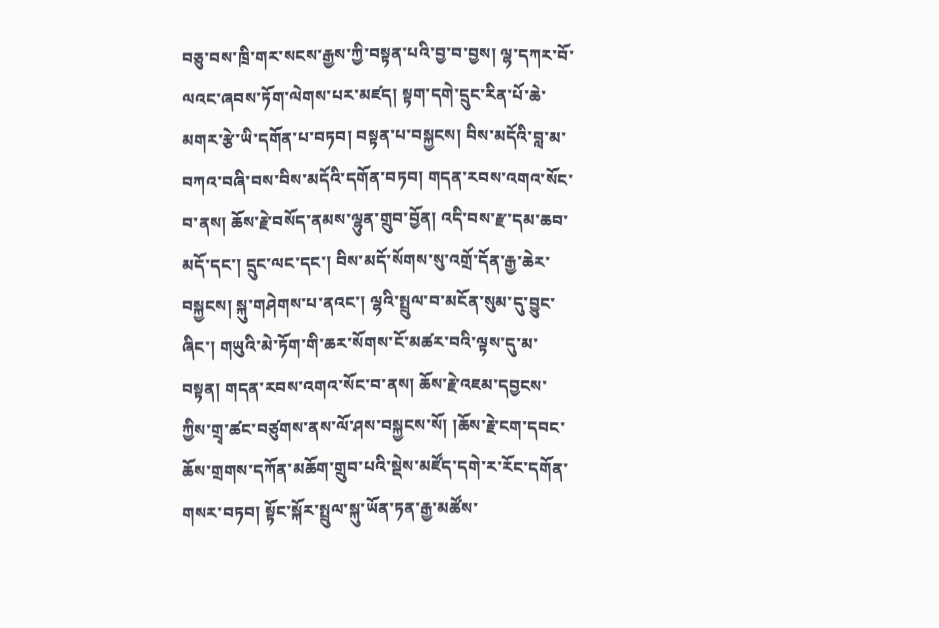བཅུ་བས་ཁྲི་གར་སངས་རྒྱས་ཀྱི་བསྟན་པའི་བྱ་བ་བྱས། ལྷ་དཀར་བོ་ལའང་ཞབས་ཏོག་ལེགས་པར་མཛད། སྟག་དགེ་དྲུང་རིན་པོ་ཆེ་མགར་རྩེ་ཡི་དགོན་པ་བཏབ། བསྟན་པ་བསྐྱངས། བིས་མདོའི་བླ་མ་བཀའ་བཞི་བས་བིས་མདོའི་དགོན་བཏབ། གདན་རབས་འགའ་སོང་བ་ནས། ཆོས་རྗེ་བསོད་ནམས་ལྷུན་གྲུབ་བྱོན། འདི་བས་རྫ་དམ་ཆབ་མདོ་དང་། དྲུང་ལང་དང་། བིས་མདོ་སོགས་སུ་འགྲོ་དོན་རྒྱ་ཆེར་བསྐྱངས། སྐུ་གཤེགས་པ་ནའང་། ལྷའི་སྤྲུལ་བ་མངོན་སུམ་དུ་བྱུང་ཞིང་། གཡུའི་མེ་ཏོག་གི་ཆར་སོགས་ངོ་མཚར་བའི་ལྟས་དུ་མ་བསྟན། གདན་རབས་འགའ་སོང་བ་ནས། ཆོས་རྗེ་འཇམ་དབྱངས་ཀྱིས་གྲྭ་ཚང་བཙུགས་ནས་ལོ་ཤས་བསྐྱངས་སོ། །ཆོས་རྗེ་ངག་དབང་ཆོས་གྲགས་དཀོན་མཆོག་གྲུབ་པའི་སྡེས་མཛོད་དགེ་ར་རོང་དགོན་གསར་བཏབ། སྟོང་སྐོར་སྤྲུལ་སྐུ་ཡོན་ཏན་རྒྱ་མཚོས་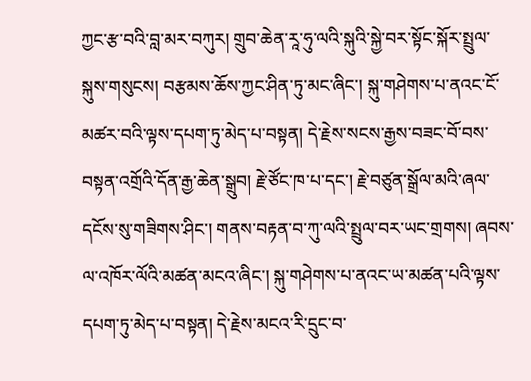ཀྱང་རྩ་བའི་བླ་མར་བཀུར། གྲུབ་ཆེན་རཱ་ཧུ་ལའི་སྐུའི་སྐྱེ་བར་སྟོང་སྐོར་སྤྲུལ་སྐུས་གསུངས། བརྩམས་ཆོས་ཀྱང་ཤིན་ཏུ་མང་ཞིང་། སྐུ་གཤེགས་པ་ནའང་ངོ་མཚར་བའི་ལྟས་དཔག་ཏུ་མེད་པ་བསྟན། དེ་རྗེས་སངས་རྒྱས་བཟང་བོ་བས་བསྟན་འགྲོའི་དོན་རྒྱ་ཆེན་སྒྲུབ། རྗེ་ཙོང་ཁ་པ་དང་། རྗེ་བཙུན་སྒྲོལ་མའི་ཞལ་དངོས་སུ་གཟིགས་ཤིང་། གནས་བརྟན་བ་ཀུ་ལའི་སྤྲུལ་བར་ཡང་གྲགས། ཞབས་ལ་འཁོར་ལོའི་མཚན་མངའ་ཞིང་། སྐུ་གཤེགས་པ་ནའང་ཡ་མཚན་པའི་ལྟས་དཔག་ཏུ་མེད་པ་བསྟན། དེ་རྗེས་མངའ་རི་དྲུང་བ་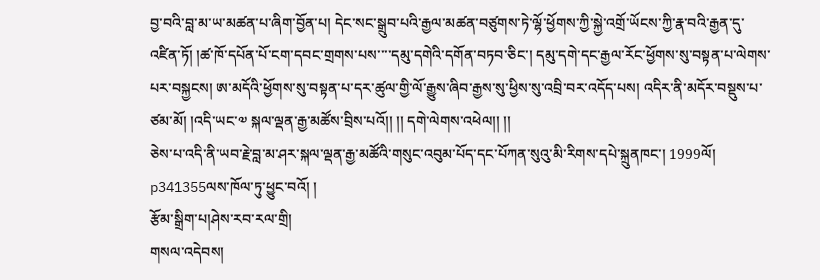བྱ་བའི་བླ་མ་ཡ་མཚན་པ་ཞིག་བྱོན་པ། དེང་སང་སྒྲུབ་པའི་རྒྱལ་མཚན་བཙུགས་ཏེ་ལྷོ་ཕྱོགས་ཀྱི་སྐྱེ་འགྲོ་ཡོངས་ཀྱི་རྣ་བའི་རྒྱན་དུ་འཛིན་ཏོ། །ཚ་ཁོ་དཔོན་པོ་ངག་དབང་གྲགས་པས་་་་དམུ་དགེའི་དགོན་བཏབ་ཅིང་། དམུ་དགེ་དང་རྒྱལ་རོང་ཕྱོགས་སུ་བསྟན་པ་ལེགས་པར་བསྐྱངས། ཨ་མདོའི་ཕྱོགས་སུ་བསྟན་པ་དར་ཚུལ་གྱི་ལོ་རྒྱུས་ཞིབ་རྒྱས་སུ་ཕྱིས་སུ་འབྲི་བར་འདོད་པས། འདིར་ནི་མདོར་བསྡུས་པ་ཙམ་མོ། །འདི་ཡང་༧ སྐལ་ལྡན་རྒྱ་མཚོས་བྲིས་པའོ།། །། དགེ་ལེགས་འཕེལ།། །།
ཅེས་པ་འདི་ནི་ཡབ་རྗེ་བླ་མ་ཤར་སྐལ་ལྡན་རྒྱ་མཚོའི་གསུང་འབུམ་པོད་དང་པོཀན་སུའུ་མི་རིགས་དཔེ་སྐྲུནཁང་། 1999ལོ། p341355ལས་ཁོལ་ཏུ་ཕྱུང་བའོ། །
རྩོམ་སྒྲིག་པ།ཤེས་རབ་རལ་གྲི།
གསལ་འདེབས།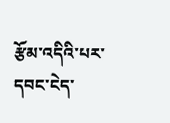རྩོམ་འདིའི་པར་དབང་ངེད་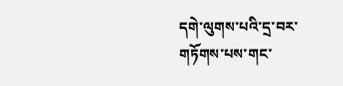དགེ་ལུགས་པའི་དྲ་བར་གཏོགས་པས་གང་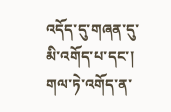འདོད་དུ་གཞན་དུ་མི་འགོད་པ་དང་། གལ་ཏེ་འགོད་ན་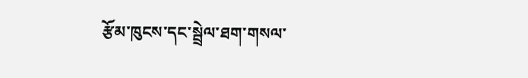རྩོམ་ཁུངས་དང་སྦྲེལ་ཐག་གསལ་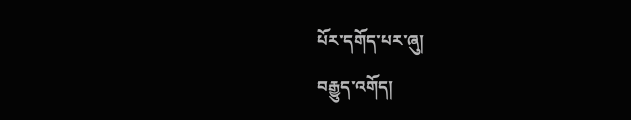པོར་དགོད་པར་ཞུ།
བརྒྱུད་འགོད།